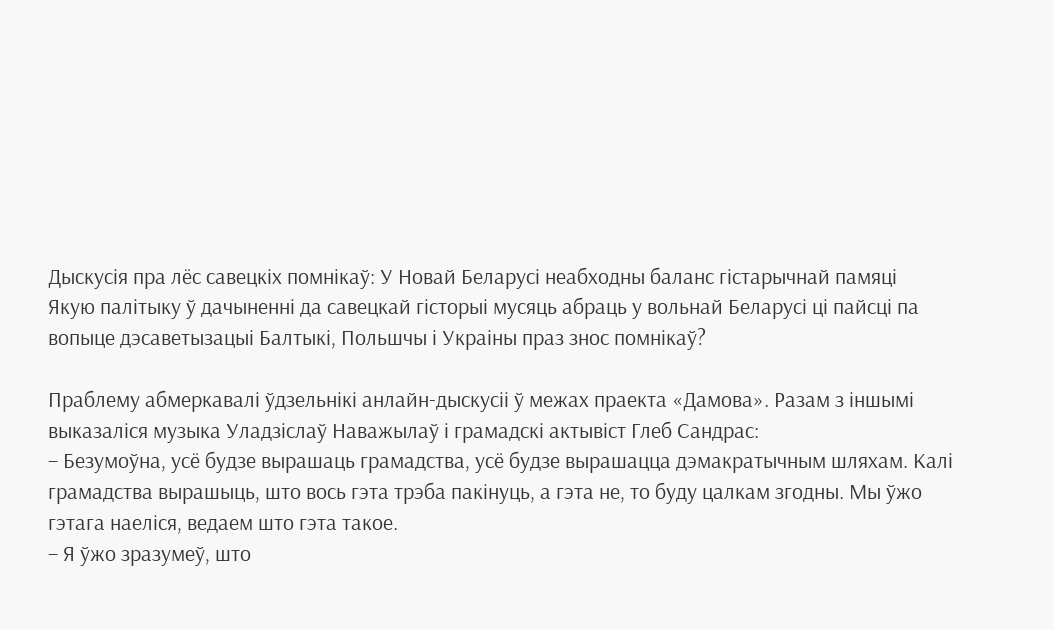Дыскусія пра лёс савецкіх помнікаў: У Новай Беларусі неабходны баланс гістарычнай памяці
Якую палітыку ў дачыненні да савецкай гісторыі мусяць абраць у вольнай Беларусі ці пайсці па вопыце дэсаветызацыі Балтыкі, Польшчы і Украіны праз знос помнікаў?

Праблему абмеркавалі ўдзельнікі анлайн-дыскусіі ў межах праекта «Дамова». Разам з іншымі выказаліся музыка Уладзіслаў Наважылаў і грамадскі актывіст Глеб Сандрас:
– Безумоўна, усё будзе вырашаць грамадства, усё будзе вырашацца дэмакратычным шляхам. Калі грамадства вырашыць, што вось гэта трэба пакінуць, а гэта не, то буду цалкам згодны. Мы ўжо гэтага наеліся, ведаем што гэта такое.
– Я ўжо зразумеў, што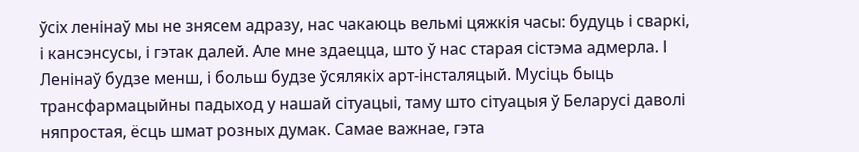ўсіх ленінаў мы не знясем адразу, нас чакаюць вельмі цяжкія часы: будуць і сваркі, і кансэнсусы, і гэтак далей. Але мне здаецца, што ў нас старая сістэма адмерла. І Ленінаў будзе менш, і больш будзе ўсялякіх арт-інсталяцый. Мусіць быць трансфармацыйны падыход у нашай сітуацыі, таму што сітуацыя ў Беларусі даволі няпростая, ёсць шмат розных думак. Самае важнае, гэта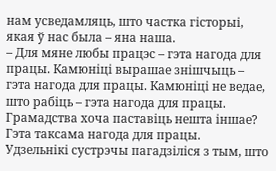нам усведамляць, што частка гісторыі, якая ў нас была – яна наша.
– Для мяне любы працэс – гэта нагода для працы. Камюніці вырашае знішчыць – гэта нагода для працы. Камюніці не ведае, што рабіць – гэта нагода для працы. Грамадства хоча паставіць нешта іншае? Гэта таксама нагода для працы.
Удзельнікі сустрэчы пагадзіліся з тым, што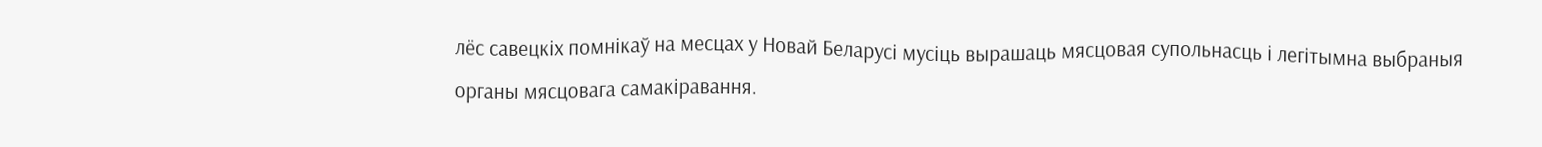лёс савецкіх помнікаў на месцах у Новай Беларусі мусіць вырашаць мясцовая супольнасць і легітымна выбраныя органы мясцовага самакіравання.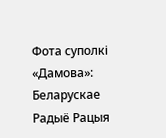Фота суполкі «Дамова»:
Беларускае Радыё Рацыя